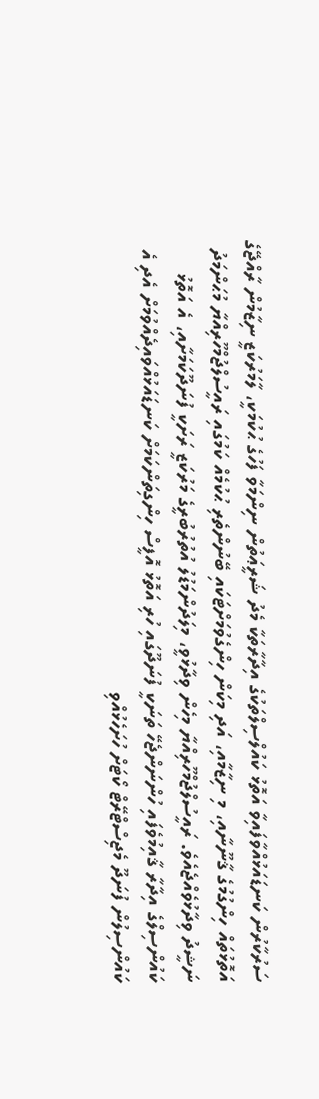ސަރުކާރުން ކަނޑައަޅުއްވާފައިވާ އަތޮޅު ކައުލްސިލްތަކުގެ އިދާރާތަކާ މެދު ޝަރީޢަތުން ނިންމަވާ ފަހުގެ ޙުކުމަކީ، ލާމަރުކަޒީ ނިޒާމުން ރާއްޖޭގެ އަތޮޅުތައް ހިންގުމުގެ ޤާނޫނާއި، މި ނިޒާމާއި، އަދި މިކަން ހިންގެވުމަށްޓަކައި ބޭނުންތެރި ޙުކުމެއް ކަމުގައި ރައީސުލްޖުމްހޫރިއްޔާ މުޙަންމަދު ނަޝީދު ވިދާޅުވެއްޖެއެވެ. ރައީސުލްޖުމްހޫރިއްޔާ މިހެން ވިދާޅުވީ، މިލަދުންމަޑުލު އުތުރުބުރީގެ މަރުކަޒީ ރަށަކީ ފުނަދޫކަމަށާއި، އެ އަތޮޅު ކައުންސިލްގެ އިދާރާ ޤާއިމުވެފައި ހުންނަންޖެހޭ ތަނަކީ ފުނަދޫގައި ހުރި އަތޮޅު އޮފީސް ހިންގިތަންކަމަށް ކަނޑައަޅުއްވައިދެއްވުމަށް އެދި އެ ކައުންސިލުން ފުނަދޫ މެޖިސްޓްރޭޓް ކޯޓަށް ހުށަހެޅުއްވި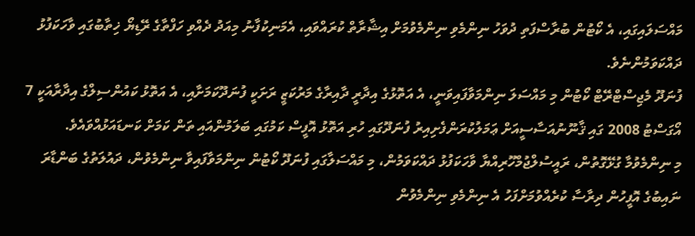މައްސަލައިގައި، އެ ކޯޓުން ބުރާސްފަތި ދުވަހު ނިންމެވި ނިންމެވުމަށް އިޝާރާތް ކުރައްވައި، އެމަނިކުފާނު މިއަދު ދެއްވި ހަފްތާގެ ރޭޑިޔޯ ޚިތާބުގައި ވާހަކަފުޅު ދައްކަވަމުންނެވެ.
ފުނަދޫ މެޖިސްޓްރޭޓް ކޯޓުން މި މައްސަލަ ނިންމަވާފައިވަނީ، އެ އަތޮޅުގެ އިދާރީ ދާއިރާގެ މަރުކަޒީ ރަށަކީ ފުނަދޫކަމަށާއި، އެ އަތޮޅު ކައުންސިލްގެ އިދާރާއަކީ 7 އޯގަސްޓު 2008 ގައި ޤާނޫނުއަސާސީއަށް ޢަމަލުކުރަންފެށިއިރު ފުނަދޫގައި ހުރި އަތޮޅު އޮފީސް ކަމުގައި ބަލަމުންއައި ތަން ކަމަށް ކަނޑައަޅުއްވައެވެ.
މި ނިންމެވުމާ ގުޅޭގޮތުން، ރައީސުލްޖުމްހޫރިއްޔާ ވާހަކަފުޅު ދައްކަވަމުން، މި މައްސަލާގައި ފުނަދޫ ކޯޓުން ނިންމަވާފައިވާ ނިންމެވުން، ދައުލަތުގެ ބަންޑާރަ ނައިބުގެ އޮފީހުން ދިރާސާ ކުރެއްވުމަށްފަހު އެ ނިންމެވި ނިންމެވުން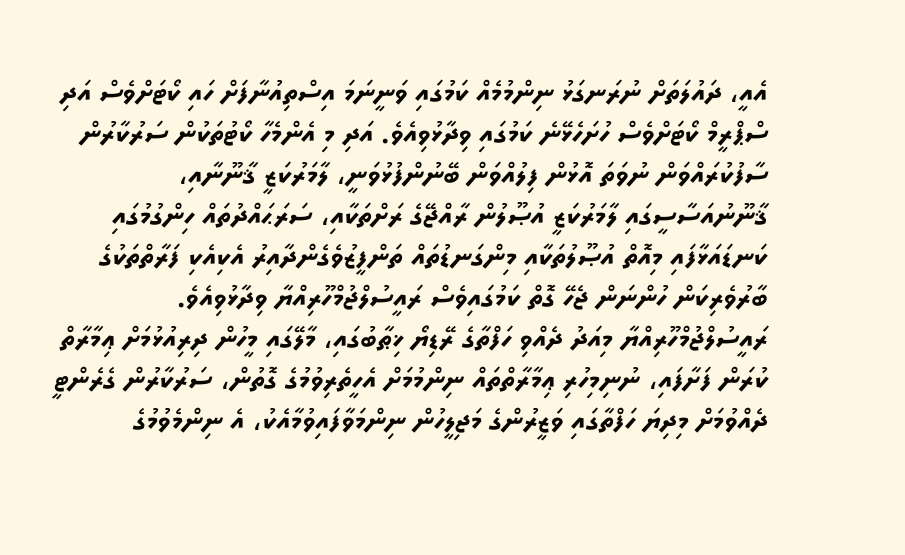އެއީ، ދައުލަތަށް ނުރަނގަޅު ނިންމުމެއް ކަމުގައި ވަނީނަމަ އިސްތިއުނާފަށް ހައި ކޯޓަށްވެސް އަދި ސްޕްރީމް ކޯޓަށްވެސް ހުށަހެޅޭނެ ކަމުގައި ވިދާޅުވިއެވެ. އަދި މި އެންމެހާ ކޯޓުތަކުން ސަރުކާރުން ސާފުކުރައްވަން ނުވަތަ އޮޅުން ފިލުއްވަން ބޭނުންފުޅުވަނީ، ލާމަރުކަޒީ ޤާނޫނާއި، ޤާނޫނުއަސާސީގައި ލާމަރުކަޒީ އުޞޫލުން ރާއްޖޭގެ ރަށްތަކާއި، ސަރަޙައްދުތައް ހިންގުމުގައި ކަނޑައަޅާފައި މިއޮތް އުޞޫލުތަކާއި މިންގަނޑުތައް ތަންފީޒުވެގެންދާއިރު އެކިއެކި ފަރާތްތަކުގެ ބާރުވެރިކަން ހުންނަން ޖެހޭ ގޮތް ކަމުގައިވެސް ރައީސުލްޖުމްހޫރިއްޔާ ވިދާޅުވިއެވެ.
ރައީސުލްޖުމްހޫރިއްޔާ މިއަދު ދެއްވި ހަފްތާގެ ރޭޑިޔޯ ޚިޠާބުގައި، މާލޭގައި މީހުން ދިރިއުޅުމަށް ޢިމާރާތް ކުރަން ފަށާފައި، ނުނިމިހުރި ޢިމާރާތްތައް ނިންމުމަށް އެހީތެރިވުމުގެ ގޮތުން، ސަރުކާރުން ގެރެންޓީ ދެއްވުމަށް މިދިޔަ ހަފްތާގައި ވަޒީރުންގެ މަޖިލީހުން ނިންމަވާފައިވުމާއެކު، އެ ނިންމެވުމުގެ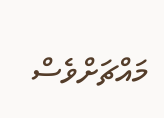މައްޗަށްވެސް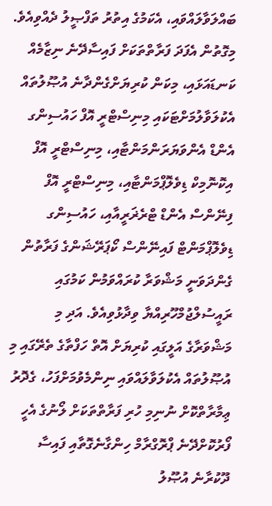ބައްލަވާލައްވައި، އެކަމުގެ އިތުރު ތަފްޞީލު ދެއްވިއެވެ.
މިގޮތުން އެފަދަ ފަރާތްތަކަށް ފައިސާދޭނެ ނިޒާމެއް ކަނޑައަޅައި، މިކަން ކުރިޔަށްގެންދާނެ އުޞޫލުތައް އެކުލަވާލުމަށްޓަކައި މިނިސްޓްރީ އޮފް ހައުސިންގ އެންޑް އެންވަޔަރަންމަންޓާއި، މިނިސްޓްރީ އޮފް އިކޮނޮމިކް ޑިވެލޮޕްމަންޓާއި، މިނިސްޓްރީ އޮފް ފިނޭންސް އެންޑް ޓްރެޜަރީއާއި، ހައުސިންގ ޑިވެލޮޕްމަންޓް ފައިނޭންސް ކޯޕަރޭޝަންގެ ފަރާތުން ގެންދަވަނީ މަޝްވަރާ ކުރައްވަމުން ކަމުގައި ރައީސުލްޖުމްހޫރިއްޔާ ވިދާޅުވިއެވެ. އަދި މި މަޝްވަރާގެ އަލީގައި ކުރިޔަށް އޮތް ހަފްތާގެ ތެރޭގައި މި އުޞޫލުތައް އެކުލަވާލައްވައި ނިންމެވުމަށްފަހު، ގެދޮރު ޢިމާރާތްކޮށް ނުނިމި ހުރި ފަރާތްތަކަށް ލޯނުގެ އެހީ ފޯރުކޮށްދޭނެ ޕްރޮގްރާމް ހިންގާނެގޮތާއި ފައިސާ ދޫކުރާނެ އުޞޫލު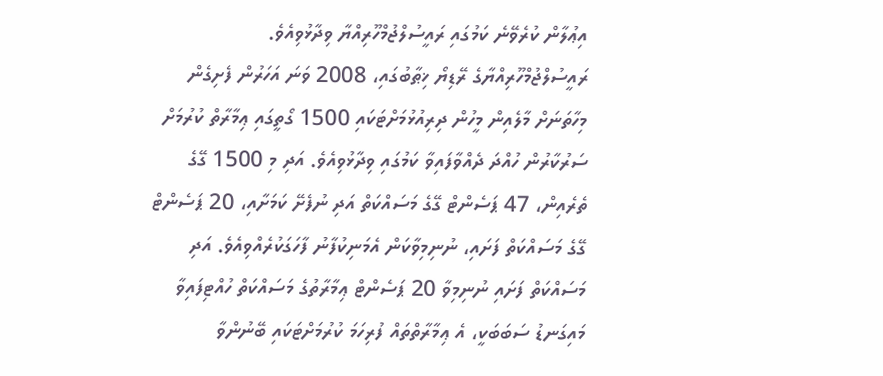އިޢުލާން ކުރެވޭނެ ކަމުގައި ރައީސުލްޖުމްހޫރިއްޔާ ވިދާޅުވިއެވެ.
ރައީސުލްޖުމްހޫރިއްޔާގެ ރޭޑިޔޯ ޚިޠާބުގައި، 2008 ވަނަ އަހަރުން ފެށިގެން މިހާތަނަށް މާލެއިން މީހުން ދިރިއުޅުމަށްޓަކައި 1500 ގޯތީގައި ޢިމާރާތް ކުރުމަށް ސަރުކާރުން ހުއްދަ ދެއްވާފައިވާ ކަމުގައި ވިދާޅުވިއެވެ. އަދި މި 1500 ގޭގެ ތެރެއިން، 47 ޕަސެންޓް ގޭގެ މަސައްކަތް އަދި ނުފެށޭ ކަމަށާއި، 20 ޕަސެންޓް ގޭގެ މަސައްކަތް ފަށައި، ނުނިމިވާކަން އެމަނިކުފާނު ފާހަގަކުރެއްވިއެވެ. އަދި މަސައްކަތް ފަށައި ނުނިމިވާ 20 ޕަސެންޓް ޢިމާރާތުގެ މަސައްކަތް ހުއްޓިފައިވާ މައިގަނޑު ސަބަބަކީ، އެ ޢިމާރާތްތައް ފުރިހަމަ ކުރުމަށްޓަކައި ބޭނުންވާ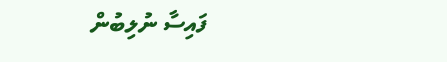ފައިސާ ނުލިބުން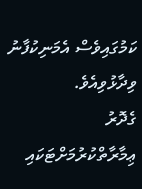ކަމުގައިވެސް އެމަނިކުފާނު ވިދާޅުވިއެވެ.
ގެދޮރު ޢިމާރާތްކުރުމަށްޓަކައި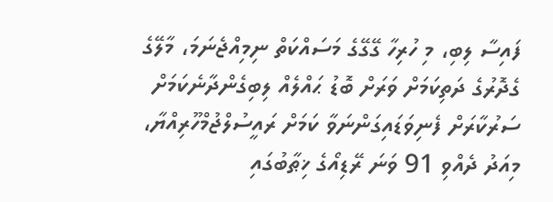ފައިސާ ލިބި، މި ހުރިހާ ގޭގޭގެ މަސައްކަތް ނިމިއްޖެނަމަ، މާލޭގެ ގެދޮރުގެ ދަތިކަމަށް ވަރަށް ބޮޑު ޙައްލެއް ލިބިގެންދާނެކަމަށް ސަރުކާރަށް ފެނިވަޑައިގަންނަވާ ކަމަށް ރައީސުލްޖުމްހޫރިއްޔާ، މިއަދު ދެއްވި 91 ވަނަ ރޭޑިއޯގެ ޚިޠާބުގައި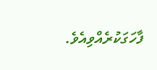ފާހަގަކުރެއްވިއެވެ.